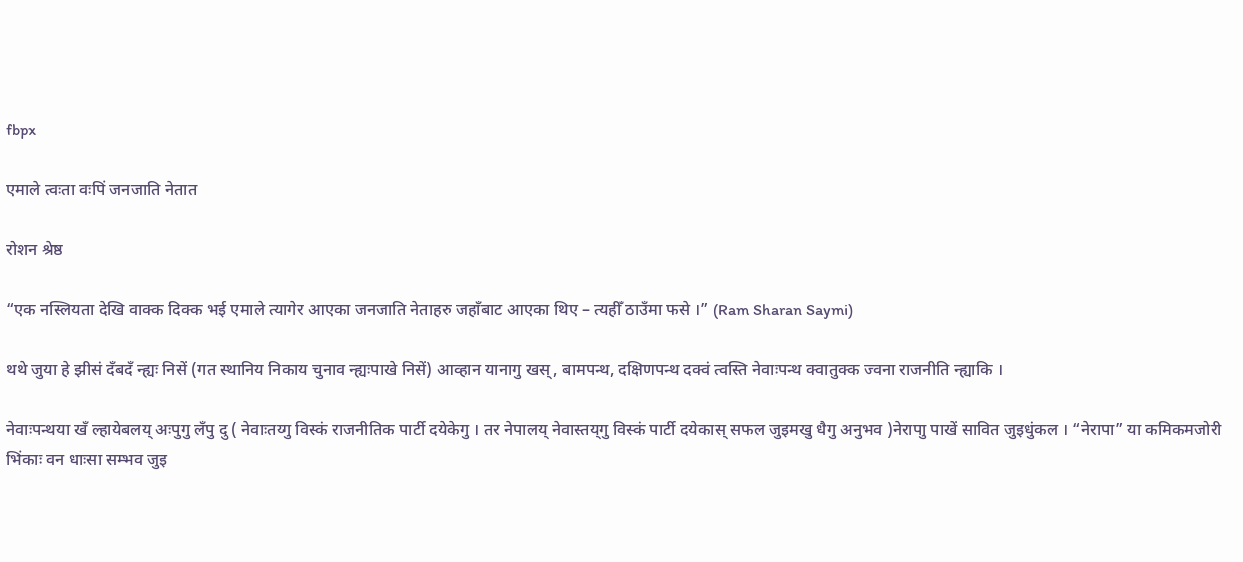fbpx

एमाले त्वःता वःपिं जनजाति नेतात

रोशन श्रेष्ठ

“एक नस्लियता देखि वाक्क दिक्क भई एमाले त्यागेर आएका जनजाति नेताहरु जहाँबाट आएका थिए – त्यहीँ ठाउँमा फसे ।” (Ram Sharan Saymi)

थथे जुया हे झीसं दँबदँ न्ह्यः निसें (गत स्थानिय निकाय चुनाव न्ह्यःपाखे निसें) आव्हान यानागु खस्, बामपन्थ, दक्षिणपन्थ दक्वं त्वस्ति नेवाःपन्थ क्वातुक्क ज्वना राजनीति न्ह्याकि ।

नेवाःपन्थया खँ ल्हायेबलय् अःपुगु लँपु दु ( नेवाःतय्गु विस्कं राजनीतिक पार्टी दयेकेगु । तर नेपालय् नेवास्तय्‌गु विस्कं पार्टी दयेकास् सफल जुइमखु धैगु अनुभव )नेरापाु पाखें सावित जुइधुंकल । “नेरापा” या कमिकमजोरी भिंकाः वन धाःसा सम्भव जुइ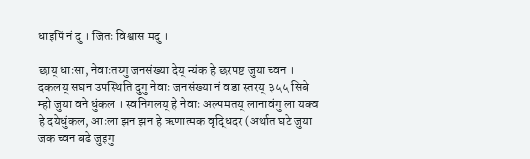धाइपिं नं दु । जितः विश्वास मदु ।

छाय् धाःसा, नेवाःतय्गु जनसंख्या देय् न्यंक हे छरपष्ट जुया च्वन । दकलय् सघन उपस्थिति दुगु नेवाः जनसंख्या नं वडा स्तरय् ३५५ सिबे म्हो जुया वने धुंकल । स्वनिगलय् हे नेवाः अल्पमतय् लानावंगु ला यक्व हे दयेधुंकल, आःला झन झन हे ऋणात्मक वृद्धिदर (अर्थात घटे जुया जक च्वन बढे जुइगु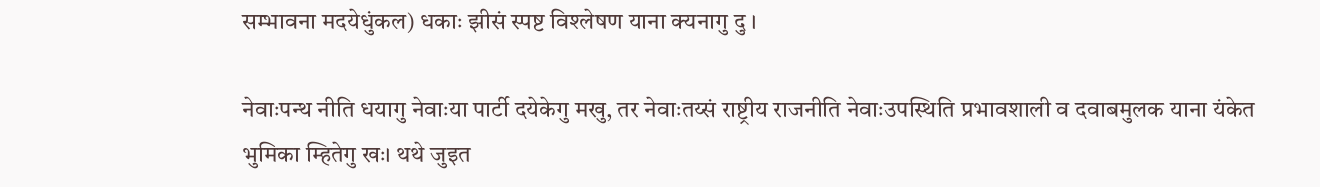सम्भावना मदयेधुंकल) धकाः झीसं स्पष्ट विश्लेषण याना क्यनागु दु ।

नेवाःपन्थ नीति धयागु नेवाःया पार्टी दयेकेगु मखु, तर नेवाःतय्सं राष्ट्रीय राजनीति नेवाःउपस्थिति प्रभावशाली व दवाबमुलक याना यंकेत भुमिका म्हितेगु खः। थथे जुइत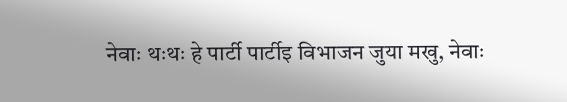नेवाः थःथः हे पार्टी पार्टीइ विभाजन जुया मखु, नेवाः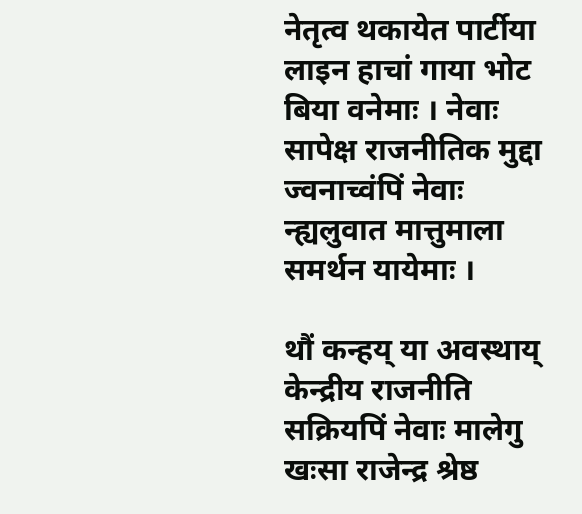नेतृत्व थकायेत पार्टीया लाइन हाचां गाया भोट बिया वनेमाः । नेवाः सापेक्ष राजनीतिक मुद्दा ज्वनाच्वंपिं नेवाः न्ह्यलुवात मात्तुमाला समर्थन यायेमाः ।

थौं कन्हय् या अवस्थाय् केन्द्रीय राजनीति सक्रियपिं नेवाः मालेगु खःसा राजेन्द्र श्रेष्ठ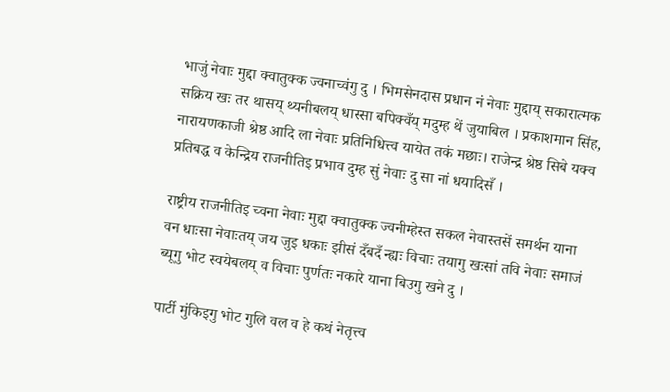भाजुं नेवाः मुद्दा क्वातुक्क ज्वनाच्वंगु दु । भिमसेनदास प्रधान नं नेवाः मुद्दाय् सकारात्मक सक्रिय खः तर थासय् थ्यनीबलय् धास्सा बपिक्वँय् मदुम्ह थें जुयाबिल । प्रकाशमान सिंह, नारायणकाजी श्रेष्ठ आदि ला नेवाः प्रतिनिधित्त्व यायेत तकं मछाः। राजेन्द्र श्रेष्ठ सिबे यक्व प्रतिबद्ध व केन्द्रिय राजनीतिइ प्रभाव दुम्ह सुं नेवाः दु सा नां धयादिसँ ।

राष्ट्रीय राजनीतिइ च्वना नेवाः मुद्दा क्वातुक्क ज्वनीम्हेस्त सकल नेवास्तसें समर्थन याना वन धाःसा नेवाःतय् जय जुइ धकाः झीसं दँबदँ न्ह्यः विचाः तयागु खःसां तवि नेवाः समाजं ब्यूगु भोट स्वयेबलय् व विचाः पुर्णतः नकारे याना बिउगु खने दु ।

पार्टी मुंकिइगु भोट गुलि वल व हे कथं नेतृत्त्व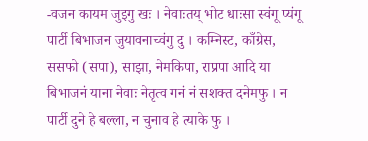-वजन कायम जुइगु खः । नेवाःतय् भोट धाःसा स्वंगू प्यंगू पार्टी बिभाजन जुयावनाच्वंगु दु । कम्निस्ट, काँग्रेस, ससफो (सपा), साझा, नेमकिपा, राप्रपा आदि या बिभाजनं याना नेवाः नेतृत्व गनं नं सशक्त दनेमफु । न पार्टी दुने हे बल्ला, न चुनाव हे त्याके फु ।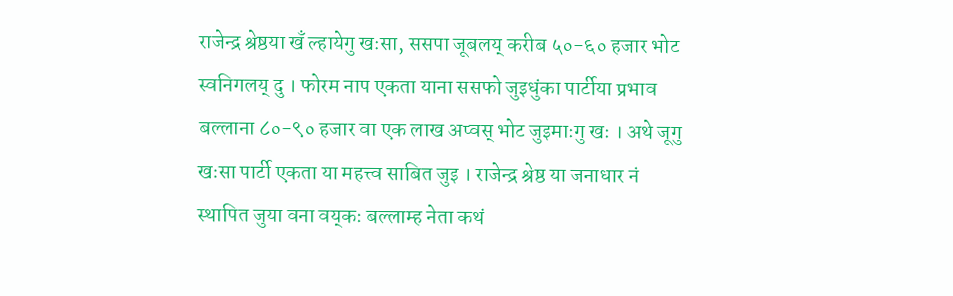राजेन्द्र श्रेष्ठया खँ ल्हायेगु खःसा, ससपा जूबलय् करीब ५०-६० हजार भोट स्वनिगलय् दु । फोरम नाप एकता याना ससफो जुइधुंका पार्टीया प्रभाव बल्लाना ८०-९० हजार वा एक लाख अप्वस् भोट जुइमाःगु खः । अथे जूगु खःसा पार्टी एकता या महत्त्व साबित जुइ । राजेन्द्र श्रेष्ठ या जनाधार नं स्थापित जुया वना वय्‌कः बल्लाम्ह नेता कथं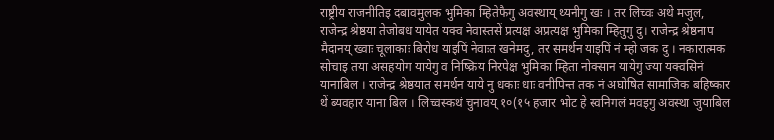राष्ट्रीय राजनीतिइ दबावमुलक भुमिका म्हितेफैगु अवस्थाय् थ्यनीगु खः । तर लिच्वः अथे मजुल, राजेन्द्र श्रेष्ठया तेजोबध यायेत यक्व नेवास्तसें प्रत्यक्ष अप्रत्यक्ष भुमिका म्हितुगु दु। राजेन्द्र श्रेष्ठनाप मैदानय् ख्वाः चूलाकाः बिरोध याइपिं नेवाःत खनेमदु, तर समर्थन याइपिं नं म्हो जक दु । नकारात्मक सोचाइ तया असहयोग यायेगु व निष्क्रिय निरपेक्ष भुमिका म्हिता नोक्सान यायेगु ज्या यक्वसिनं यानाबिल । राजेन्द्र श्रेष्ठयात समर्थन याये नु धकाः धाः वनीपिन्त तक नं अघोषित सामाजिक बहिष्कार थें ब्यवहार याना बिल । लिच्वस्कथं चुनावय् १०(१५ हजार भोट हे स्वनिगलं मवइगु अवस्था जुयाबिल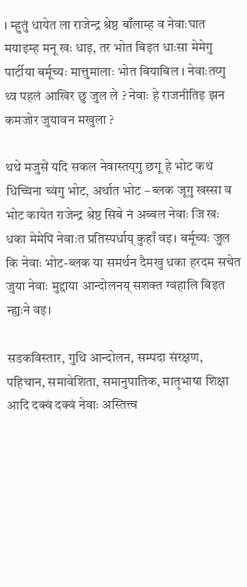। म्हुतुं धायेत ला राजेन्द्र श्रेष्ठ बाँलाम्ह व नेवाःघात  मयाइम्ह मनू खः धाइ, तर भोत बिइत धाःसा मेमेगु पार्टीया बर्मूच्यः मात्तुमालाः भोत बियाबिल । नेवाःतय्गु थ्व पहलं आखिर छु जुल ले ? नेवाः हे राजनीतिइ झन कमजोर जुयावन मखुला ?

थथे मजुसें यदि सकल नेवास्तय्‌गु छगू हे भोट कथं धिच्चिना च्वंगु भोट, अर्थात भोट – ब्लक जूगु खस्सा व भोट कायेत राजेन्द्र श्रेष्ठ सिबे नं अब्बल नेवाः जि खः धका मेमेपिं नेवाःत प्रतिस्पर्धाय् कुहाँ वइ। बर्मूच्यः जुल कि नेवाः भोट-ब्लक या समर्थन दैमखु धका हरदम सचेत जुया नेवाः मुद्दाया आन्दोलनय् सशक्त ग्वहालि बिइत न्ह्यःने वइ।

सडकविस्तार, गुथि आन्दोलन, सम्पदा संरक्षण, पहिचान, समावेशिता, समानुपातिक, मातृभाषा शिक्षा आदि दक्वं दक्वं नेवाः अस्तित्त्व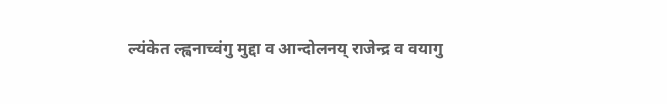ल्यंकेत ल्ह्वनाच्वंगु मुद्दा व आन्दोलनय् राजेन्द्र व वयागु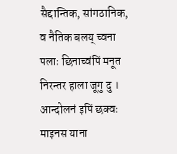सैद्दान्तिक, सांगठानिक, व नैतिक बलय् च्वना पलाः छिनाच्वंपिं मनूत निरन्तर हाला जूगु दु । आन्दोलनं इपिं छक्वः माइनस याना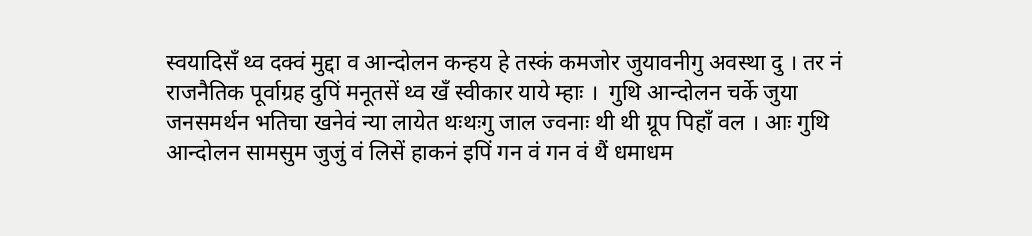स्वयादिसँ थ्व दक्वं मुद्दा व आन्दोलन कन्हय हे तस्कं कमजोर जुयावनीगु अवस्था दु । तर नं राजनैतिक पूर्वाग्रह दुपिं मनूतसें थ्व खँ स्वीकार याये म्हाः ।  गुथि आन्दोलन चर्के जुया जनसमर्थन भतिचा खनेवं न्या लायेत थःथःगु जाल ज्वनाः थी थी ग्रूप पिहाँ वल । आः गुथि आन्दोलन सामसुम जुजुं वं लिसें हाकनं इपिं गन वं गन वं थैं धमाधम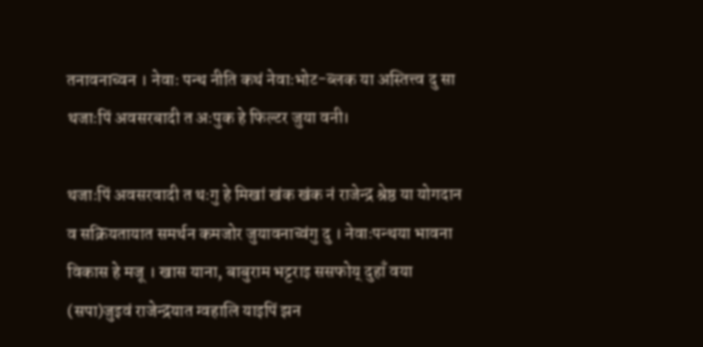तनावनाच्वन । नेवाः पन्थ नीति कथं नेवाःभोट-ब्लक या अस्तित्त्व दु सा थजाःपिं अवसरबादी त अःपुक हे फिल्टर जुया वनी।

थजाःपिं अवसरवादी त थःगु हे मिखां खंक खंक नं राजेन्द्र श्रेष्ठ या योगदान व सक्रियतायात समर्थन कमजोर जुयावनाच्वंगु दु । नेवाःपन्थया भावना विकास हे मजू । खास याना, बाबुराम भट्टराइ ससफोय् दुहाँ वया (सपा)जुइवं राजेन्द्रयात ग्वहालि याइपिं झन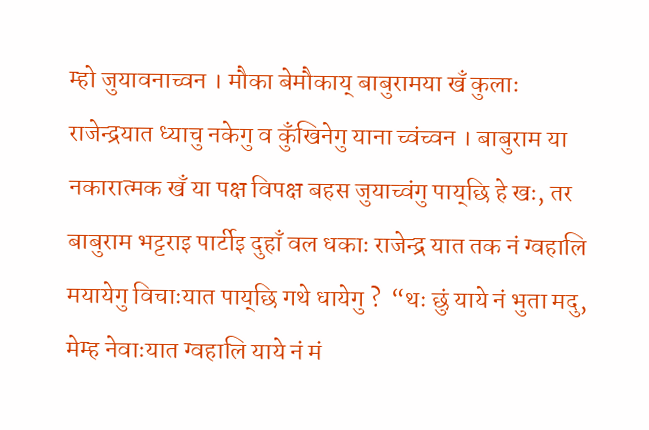म्हो जुयावनाच्वन । मौका बेमौकाय् बाबुरामया खँ कुलाः  राजेन्द्रयात ध्याचु नकेगु व कुँखिनेगु याना च्वंच्वन । बाबुराम या नकारात्मक खँ या पक्ष विपक्ष बहस जुयाच्वंगु पाय्‌छि हे खः, तर बाबुराम भट्टराइ पार्टीइ दुहाँ वल धकाः राजेन्द्र यात तक नं ग्वहालि मयायेगु विचाःयात पाय्‌छि गथे धायेगु ?  “थः छुं याये नं भुता मदु, मेम्ह नेवाःयात ग्वहालि याये नं मं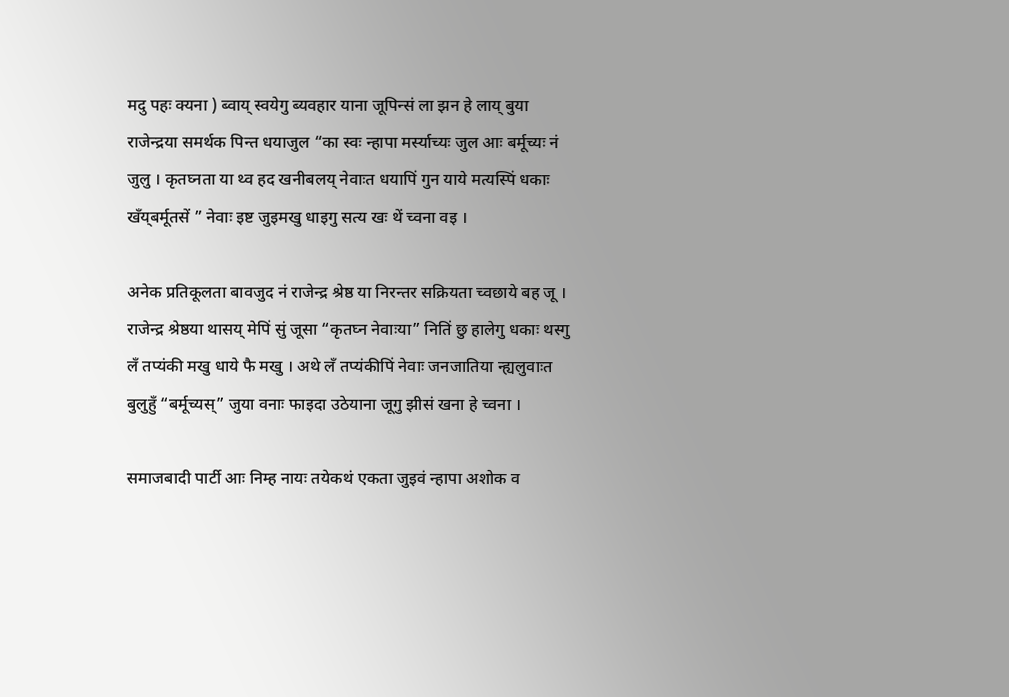मदु पहः क्यना ) ब्वाय् स्वयेगु ब्यवहार याना जूपिन्सं ला झन हे लाय् बुया राजेन्द्रया समर्थक पिन्त धयाजुल “का स्वः न्हापा मर्स्याच्यः जुल आः बर्मूच्यः नं जुलु । कृतघ्नता या थ्व हद खनीबलय् नेवाःत धयापिं गुन याये मत्यस्पिं धकाः खँय्‌बर्मूतसें ” नेवाः इष्ट जुइमखु धाइगु सत्य खः थें च्वना वइ ।

अनेक प्रतिकूलता बावजुद नं राजेन्द्र श्रेष्ठ या निरन्तर सक्रियता च्वछाये बह जू । राजेन्द्र श्रेष्ठया थासय् मेपिं सुं जूसा “कृतघ्न नेवाःया” नितिं छु हालेगु धकाः थस्गु लँ तप्यंकी मखु धाये फै मखु । अथे लँ तप्यंकीपिं नेवाः जनजातिया न्ह्यलुवाःत बुलुहुँ “बर्मूच्यस्” जुया वनाः फाइदा उठेयाना जूगु झीसं खना हे च्वना ।

समाजबादी पार्टी आः निम्ह नायः तयेकथं एकता जुइवं न्हापा अशोक व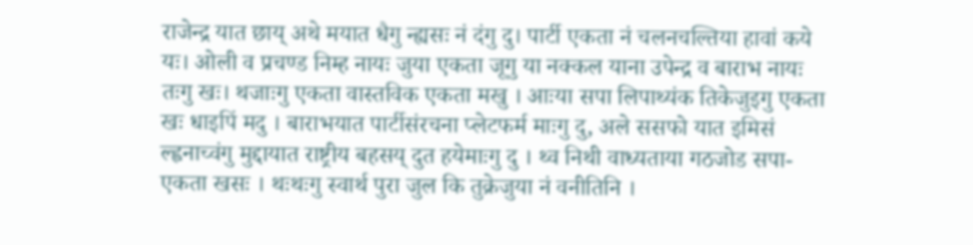राजेन्द्र यात छाय् अथे मयात धैगु न्ह्यसः नं दंगु दु। पार्टी एकता नं चलनचल्तिया हावां कये यः। ओली व प्रचण्ड निम्ह नायः जुया एकता जूगु या नक्कल याना उपेन्द्र व बाराभ नायः तःगु खः। थजाःगु एकता वास्तविक एकता मखु । आःया सपा लिपाथ्यंक तिकेजुइगु एकता खः धाइपिं मदु । बाराभयात पार्टीसंरचना प्लेटफर्म माःगु दु, अले ससफो यात इमिसं ल्ह्वनाच्वंगु मुद्दायात राष्ट्रीय बहसय् दुत हयेमाःगु दु । थ्व निथी वाध्यताया गठजोड सपा-एकता खसः । थःथःगु स्वार्थ पुरा जुल कि तुक्रेजुया नं वनीतिनि ।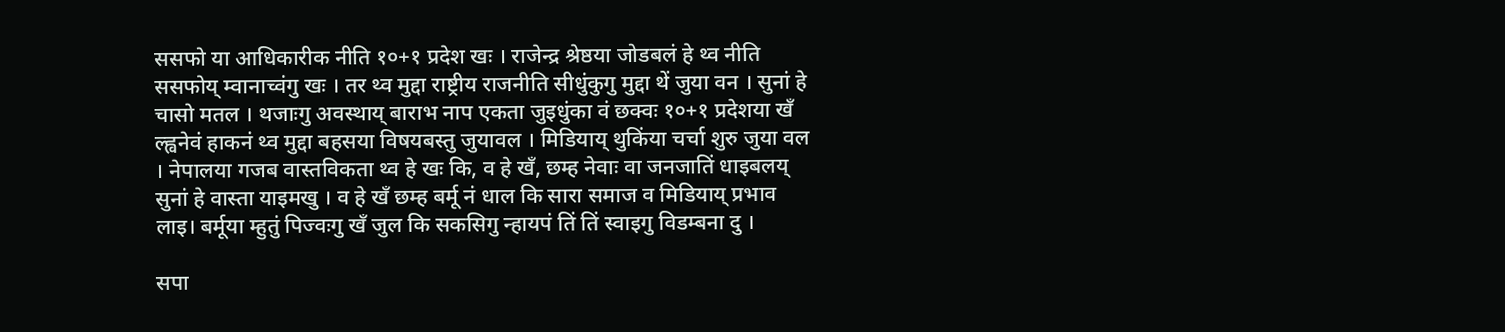ससफो या आधिकारीक नीति १०+१ प्रदेश खः । राजेन्द्र श्रेष्ठया जोडबलं हे थ्व नीति ससफोय् म्वानाच्वंगु खः । तर थ्व मुद्दा राष्ट्रीय राजनीति सीधुंकुगु मुद्दा थें जुया वन । सुनां हे चासो मतल । थजाःगु अवस्थाय् बाराभ नाप एकता जुइधुंका वं छक्वः १०+१ प्रदेशया खँ ल्ह्वनेवं हाकनं थ्व मुद्दा बहसया विषयबस्तु जुयावल । मिडियाय् थुकिंया चर्चा शुरु जुया वल । नेपालया गजब वास्तविकता थ्व हे खः कि, व हे खँ, छम्ह नेवाः वा जनजातिं धाइबलय् सुनां हे वास्ता याइमखु । व हे खँ छम्ह बर्मू नं धाल कि सारा समाज व मिडियाय् प्रभाव लाइ। बर्मूया म्हुतुं पिज्वःगु खँ जुल कि सकसिगु न्हायपं तिं तिं स्वाइगु विडम्बना दु ।

सपा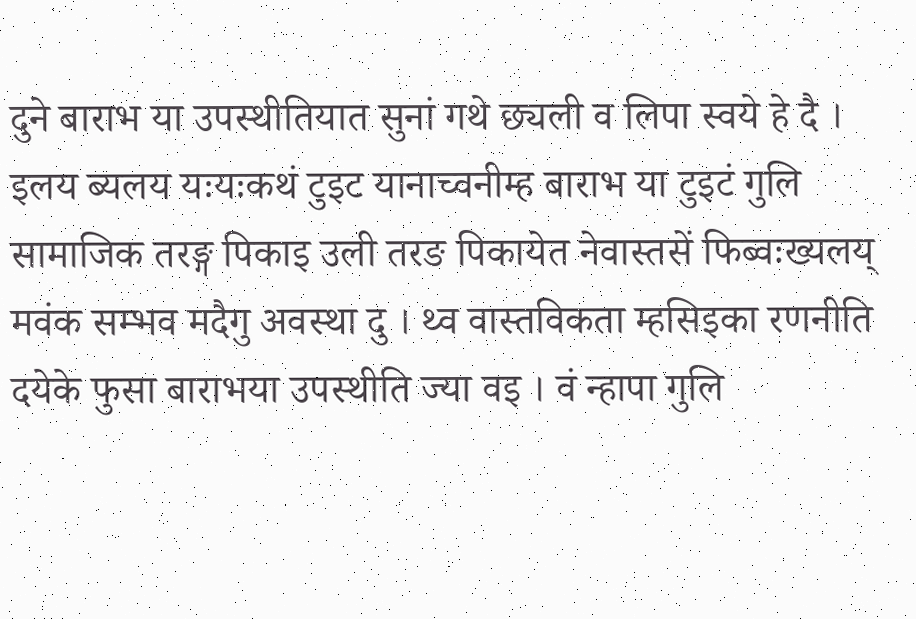दुने बाराभ या उपस्थीतियात सुनां गथे छ्यली व लिपा स्वये हे दै । इलय ब्यलय यःयःकथं टुइट यानाच्वनीम्ह बाराभ या टुइटं गुलि सामाजिक तरङ्ग पिकाइ उली तरङ पिकायेत नेवास्तसें फिब्वःख्यलय् मवंक सम्भव मदैगु अवस्था दु । थ्व वास्तविकता म्हसिइका रणनीति दयेके फुसा बाराभया उपस्थीति ज्या वइ । वं न्हापा गुलि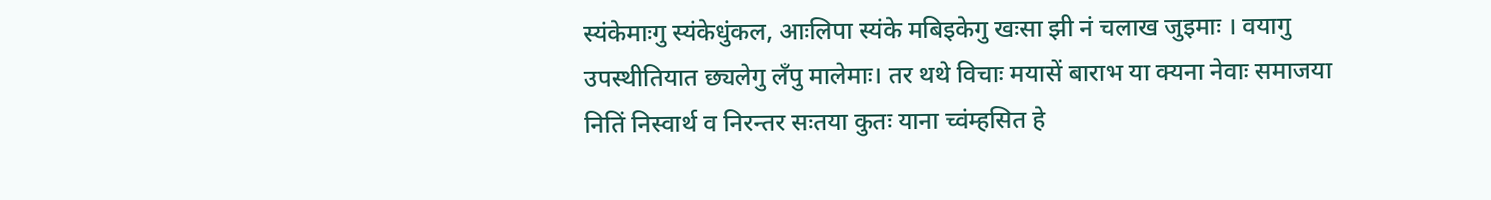स्यंकेमाःगु स्यंकेधुंकल, आःलिपा स्यंके मबिइकेगु खःसा झी नं चलाख जुइमाः । वयागु उपस्थीतियात छ्यलेगु लँपु मालेमाः। तर थथे विचाः मयासें बाराभ या क्यना नेवाः समाजया नितिं निस्वार्थ व निरन्तर सःतया कुतः याना च्वंम्हसित हे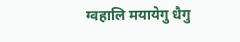ग्वहालि मयायेगु धैगु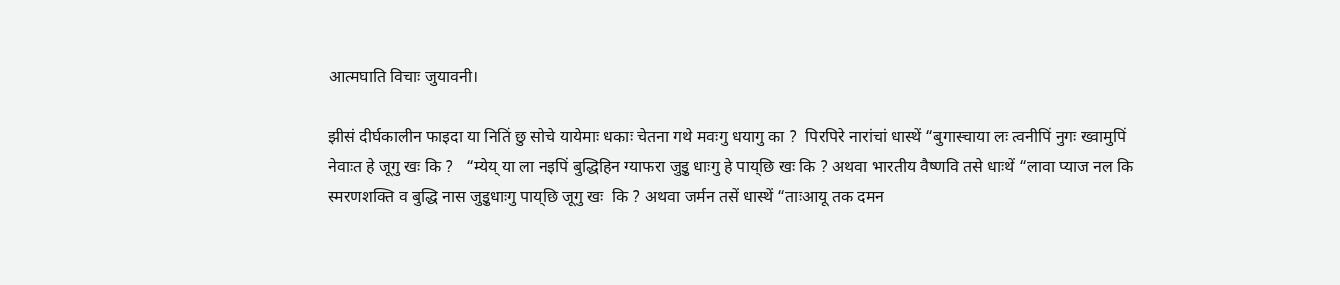आत्मघाति विचाः जुयावनी।

झीसं दीर्घकालीन फाइदा या नितिं छु सोचे यायेमाः धकाः चेतना गथे मवःगु धयागु का ?  पिरपिरे नारांचां धास्थें “बुगास्चाया लः त्वनीपिं नुगः ख्वामुपिं नेवाःत हे जूगु खः कि ?   “म्येय् या ला नइपिं बुद्धिहिन ग्याफरा जुइु धाःगु हे पाय्‌छि खः कि ? अथवा भारतीय वैष्णवि तसे धाःथें “लावा प्याज नल कि स्मरणशक्ति व बुद्धि नास जुइुधाःगु पाय्‌छि जूगु खः  कि ? अथवा जर्मन तसें धास्थें “ताःआयू तक दमन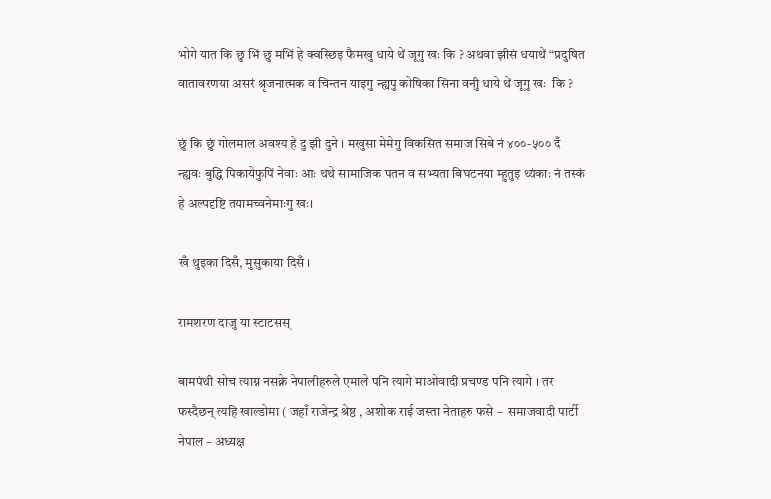भोगे यात कि छु भिं छु मभिं हे क्वस्छिइ फैमखु धाये थें जूगु खः कि ? अथवा झीसं धयाथें “प्रदुषित वातावरणया असरं श्रृजनात्मक व चिन्तन याइगु न्ह्यपु कोषिका सिना वनीु धाये थें जूगु खः  कि ?

छुं कि छुं गोलमाल अवश्य हे दु झी दुने । मखुसा मेमेगु विकसित समाज सिबे नं ४००-५०० दँ न्ह्यवः बुद्धि पिकायेफुपिं नेवाः आः थथे सामाजिक पतन व सभ्यता बिघटनया म्हुतुइ थ्यंकाः नं तस्कं हे अल्पदृष्टि तयामच्वनेमाःगु खः।

खँ थुइका दिसँ, मुसुकाया दिसँ ।

रामशरण दाजु या स्टाटसस्

बामपंथी सोच त्याग्न नसक्ने नेपालीहरुले एमाले पनि त्यागे माओवादी प्रचण्ड पनि त्यागे । तर फस्दैछन् त्यहि खाल्डोमा ( जहाँ राजेन्द्र श्रेष्ठ , अशोक राई जस्ता नेताहरु फसे –  समाजवादी पार्टी नेपाल – अध्यक्ष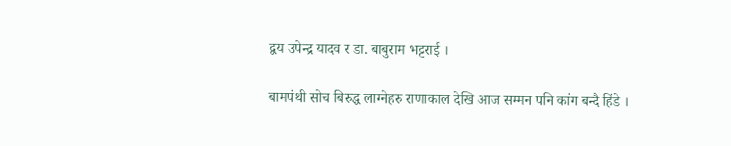द्वय उपेन्द्र यादव र डा. बाबुराम भट्टराई ।

बामपंथी सोच बिरुद्ध लाग्नेहरु राणाकाल देखि आज सम्मन पनि कांग बन्दै हिंडे ।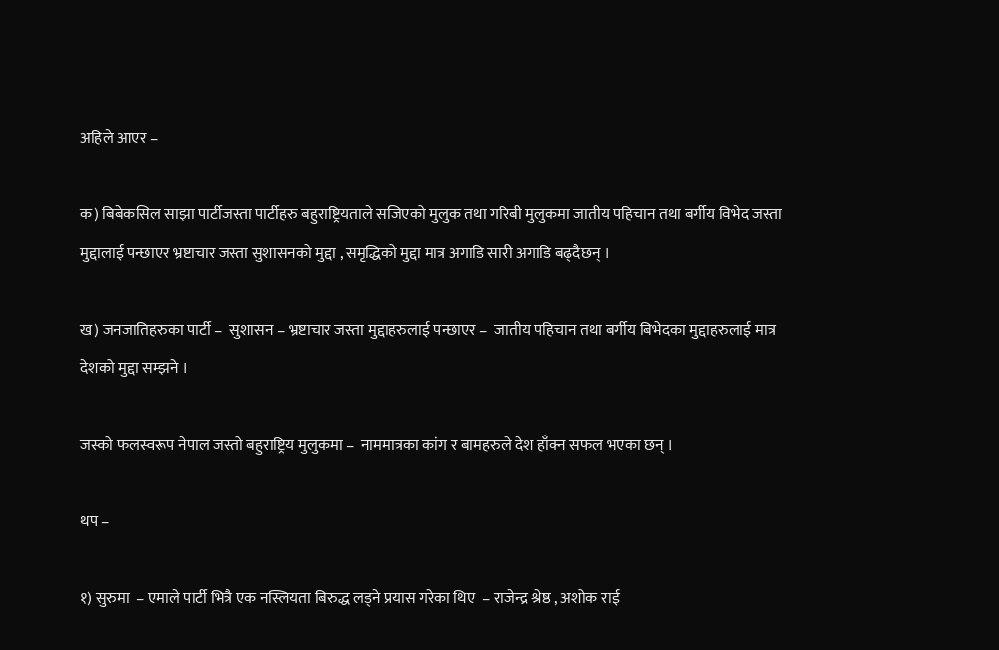अहिले आएर –

क) बिबेकसिल साझा पार्टीजस्ता पार्टीहरु बहुराष्ट्रियताले सजिएको मुलुक तथा गरिबी मुलुकमा जातीय पहिचान तथा बर्गीय विभेद जस्ता मुद्दालाई पन्छाएर भ्रष्टाचार जस्ता सुशासनको मुद्दा , समृद्धिको मुद्दा मात्र अगाडि सारी अगाडि बढ्दैछन् ।

ख) जनजातिहरुका पार्टी –  सुशासन – भ्रष्टाचार जस्ता मुद्दाहरुलाई पन्छाएर –  जातीय पहिचान तथा बर्गीय बिभेदका मुद्दाहरुलाई मात्र देशको मुद्दा सम्झने ।

जस्को फलस्वरूप नेपाल जस्तो बहुराष्ट्रिय मुलुकमा –  नाममात्रका कांग र बामहरुले देश हाँक्न सफल भएका छन् ।

थप –

१) सुरुमा  – एमाले पार्टी भित्रै एक नस्लियता बिरुद्ध लड्ने प्रयास गरेका थिए  – राजेन्द्र श्रेष्ठ , अशोक राई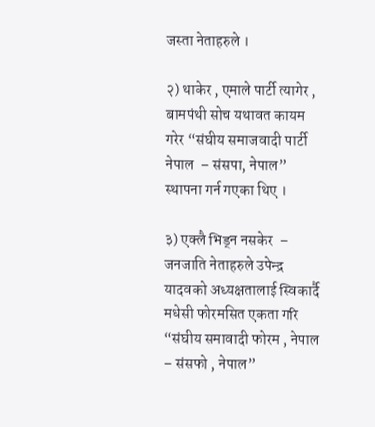जस्ता नेताहरुले ।

२) थाकेर , एमाले पार्टी त्यागेर , बामपंथी सोच यथावत कायम गरेर “संघीय समाजवादी पार्टी नेपाल  – संसपा, नेपाल” स्थापना गर्न गएका थिए ।

३) एक्लै भिड्न नसकेर  – जनजाति नेताहरुले उपेन्द्र यादवको अध्यक्षतालाई स्विकार्दै मधेसी फोरमसित एकता गरि “संघीय समावादी फोरम , नेपाल  – संसफो , नेपाल”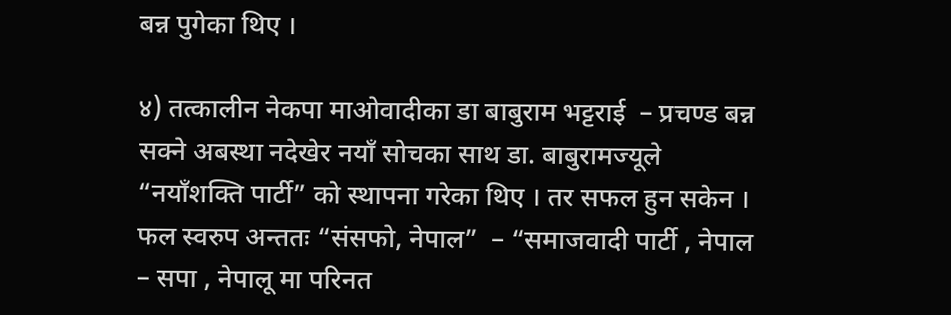बन्न पुगेका थिए ।

४) तत्कालीन नेकपा माओवादीका डा बाबुराम भट्टराई  – प्रचण्ड बन्न सक्ने अबस्था नदेखेर नयाँ सोचका साथ डा. बाबुरामज्यूले “नयाँशक्ति पार्टी” को स्थापना गरेका थिए । तर सफल हुन सकेन । फल स्वरुप अन्ततः “संसफो, नेपाल”  – “समाजवादी पार्टी , नेपाल  – सपा , नेपालू मा परिनत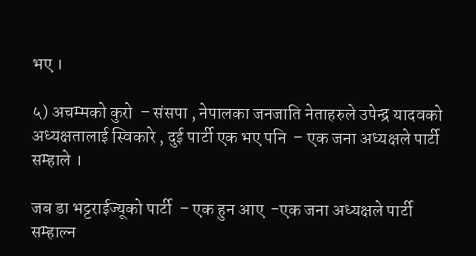भए ।

५) अचम्मको कुरो  – संसपा , नेपालका जनजाति नेताहरुले उपेन्द्र यादवको अध्यक्षतालाई स्विकारे , दुई पार्टी एक भए पनि  – एक जना अध्यक्षले पार्टी सम्हाले ।

जब डा भट्टराईज्यूको पार्टी  – एक हुन आए  -एक जना अध्यक्षले पार्टी सम्हाल्न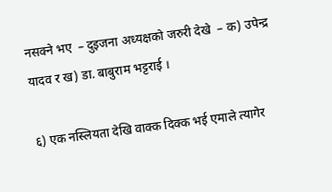नसक्ने भए  – दुइजना अध्यक्षको जरुरी देखे  – क) उपेन्द्र यादव र ख) डा. बाबुराम भट्टराई ।

६) एक नस्लियता देखि वाक्क दिक्क भई एमाले त्यागेर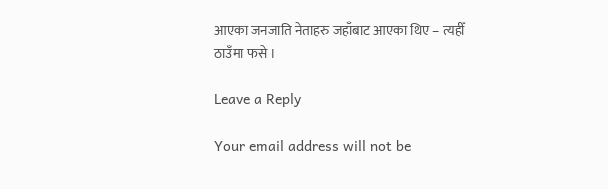आएका जनजाति नेताहरु जहाँबाट आएका थिए – त्यहीँ ठाउँमा फसे ।

Leave a Reply

Your email address will not be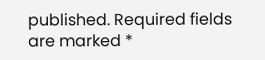published. Required fields are marked *